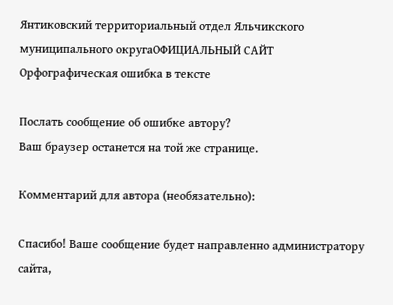Янтиковский территориальный отдел Яльчикского муниципального округаОФИЦИАЛЬНЫЙ САЙТ
Орфографическая ошибка в тексте

Послать сообщение об ошибке автору?
Ваш браузер останется на той же странице.

Комментарий для автора (необязательно):

Спасибо! Ваше сообщение будет направленно администратору сайта,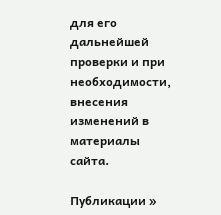для его дальнейшей проверки и при необходимости, внесения изменений в материалы сайта.

Публикации »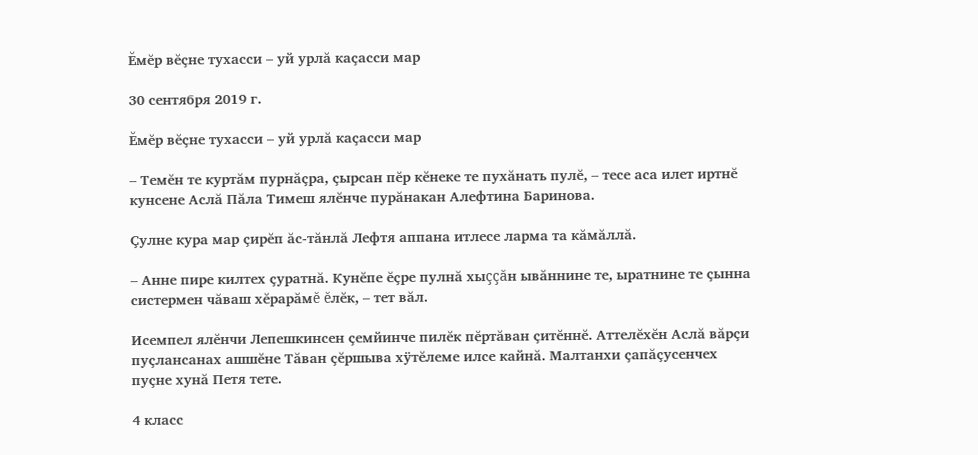Ĕмĕр вĕçне тухасси – уй урлă каçасси мар

30 сентября 2019 г.

Ĕмĕр вĕçне тухасси – уй урлă каçасси мар

– Темĕн те куртăм пурнăçра, çырсан пĕр кĕнеке те пухăнать пулĕ, – тесе аса илет иртнĕ кунсене Аслă Пăла Тимеш ялĕнче пурăнакан Алефтина Баринова.

Çулне кура мар çирĕп ăс-тăнлă Лефтя аппана итлесе ларма та кăмăллă.

– Анне пире килтех çуратнă. Кунĕпе ĕçре пулнă хыççăн ывăннине те, ыратнине те çынна систермен чăваш хĕрарăмĕ ĕлĕк, – тет вăл.

Исемпел ялĕнчи Лепешкинсен çемйинче пилĕк пĕртăван çитĕннĕ. Аттелĕхĕн Аслă вăрçи пуçлансанах ашшĕне Тăван çĕршыва хÿтĕлеме илсе кайнă. Малтанхи çапăçусенчех пуçне хунă Петя тете.

4 класс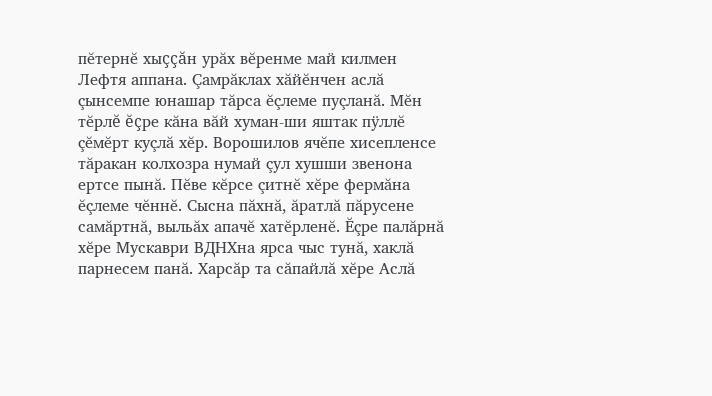пĕтернĕ хыççăн урăх вĕренме май килмен Лефтя аппана. Çамрăклах хăйĕнчен аслă çынсемпе юнашар тăрса ĕçлеме пуçланă. Мĕн тĕрлĕ ĕçре кăна вăй хуман-ши яштак пÿллĕ çĕмĕрт куçлă хĕр. Ворошилов ячĕпе хисепленсе тăракан колхозра нумай çул хушши звенона ертсе пынă. Пĕве кĕрсе çитнĕ хĕре фермăна ĕçлеме чĕннĕ. Сысна пăхнă, ăратлă пăрусене самăртнă, выльăх апачĕ хатĕрленĕ. Ĕçре палăрнă хĕре Мускаври ВДНХна ярса чыс тунă, хаклă парнесем панă. Харсăр та сăпайлă хĕре Аслă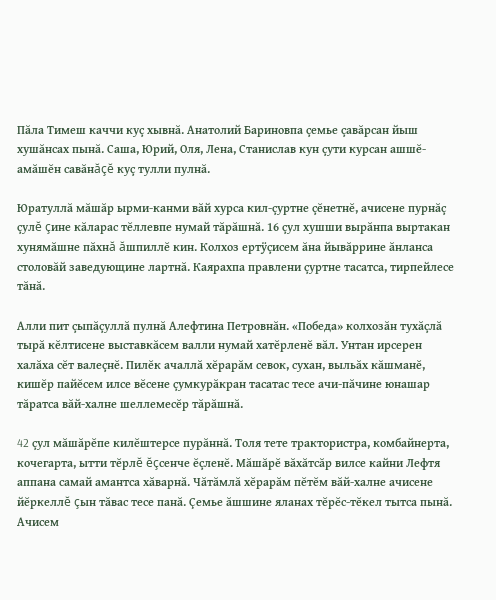Пăла Тимеш каччи куç хывнă. Анатолий Бариновпа çемье çавăрсан йыш хушăнсах пынă. Саша, Юрий, Оля, Лена, Станислав кун çути курсан ашшĕ-амăшĕн савăнăçĕ куç тулли пулнă.

Юратуллă мăшăр ырми-канми вăй хурса кил-çуртне çĕнетнĕ, ачисене пурнăç çулĕ çине кăларас тĕллевпе нумай тăрăшнă. 16 çул хушши вырăнпа выртакан хунямăшне пăхнă ăшпиллĕ кин. Колхоз ертÿçисем ăна йывăррине ăнланса столовăй заведующине лартнă. Каярахпа правлени çуртне тасатса, тирпейлесе тăнă.

Алли пит çыпăçуллă пулнă Алефтина Петровнăн. «Победа» колхозăн тухăçлă тырă кĕлтисене выставкăсем валли нумай хатĕрленĕ вăл. Унтан ирсерен халăха сĕт валеçнĕ. Пилĕк ачаллă хĕрарăм севок, сухан, выльăх кăшманĕ, кишĕр пайĕсем илсе вĕсене çумкурăкран тасатас тесе ачи-пăчине юнашар тăратса вăй-халне шеллемесĕр тăрăшнă.

42 çул мăшăрĕпе килĕштерсе пурăннă. Толя тете трактористра, комбайнерта, кочегарта, ытти тĕрлĕ ĕçсенче ĕçленĕ. Мăшăрĕ вăхăтсăр вилсе кайни Лефтя аппана самай амантса хăварнă. Чăтăмлă хĕрарăм пĕтĕм вăй-халне ачисене йĕркеллĕ çын тăвас тесе панă. Çемье ăшшине яланах тĕрĕс-тĕкел тытса пынă. Ачисем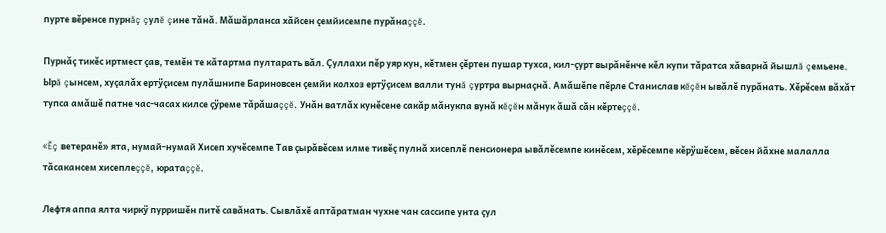пурте вĕренсе пурнăç çулĕ çине тăнă. Мăшăрланса хăйсен çемйисемпе пурăнаççĕ.

Пурнăç тикĕс иртмест çав, темĕн те кăтартма пултарать вăл. Çуллахи пĕр уяр кун, кĕтмен çĕртен пушар тухса, кил-çурт вырăнĕнче кĕл купи тăратса хăварнă йышлă çемьене. Ырă çынсем, хуçалăх ертÿçисем пулăшнипе Бариновсен çемйи колхоз ертÿçисем валли тунă çуртра вырнаçнă. Амăшĕпе пĕрле Станислав кĕçĕн ывăлĕ пурăнать. Хĕрĕсем вăхăт тупса амăшĕ патне час-часах килсе çÿреме тăрăшаççĕ. Унăн ватлăх кунĕсене сакăр мăнукпа вунă кĕçĕн мăнук ăшă сăн кĕртеççĕ.

«Ĕç ветеранĕ» ята, нумай-нумай Хисеп хучĕсемпе Тав çырăвĕсем илме тивĕç пулнă хисеплĕ пенсионера ывăлĕсемпе кинĕсем, хĕрĕсемпе кĕрÿшĕсем, вĕсен йăхне малалла тăсакансем хисеплеççĕ, юратаççĕ.

Лефтя аппа ялта чиркÿ пурришĕн питĕ савăнать. Сывлăхĕ аптăратман чухне чан сассипе унта çул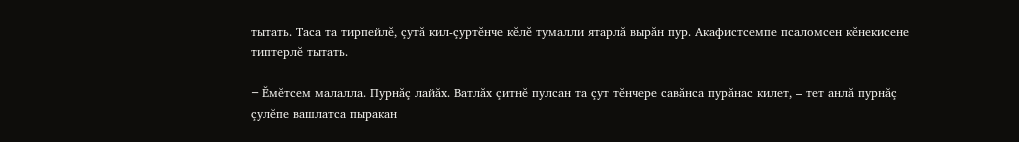тытать. Таса та тирпейлĕ, çутă кил-çуртĕнче кĕлĕ тумалли ятарлă вырăн пур. Акафистсемпе псаломсен кĕнекисене типтерлĕ тытать.

– Ĕмĕтсем малалла. Пурнăç лайăх. Ватлăх çитнĕ пулсан та çут тĕнчере савăнса пурăнас килет, – тет анлă пурнăç çулĕпе вашлатса пыракан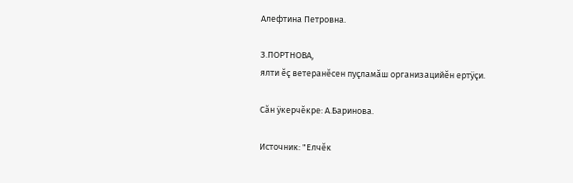Алефтина Петровна.

З.ПОРТНОВА,
ялти ĕç ветеранĕсен пуçламăш организацийĕн ертÿçи.

Сăн ÿкерчĕкре: А.Баринова.

Источник: "Елчĕк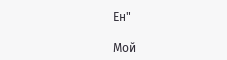Ен"

Мой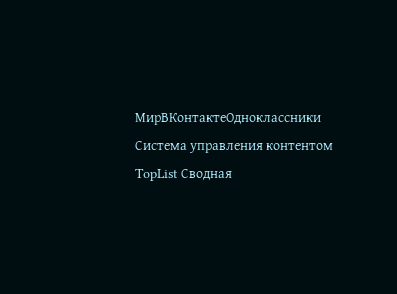МирВКонтактеОдноклассники
Система управления контентом
TopList Сводная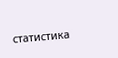статистика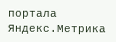портала Яндекс.Метрика